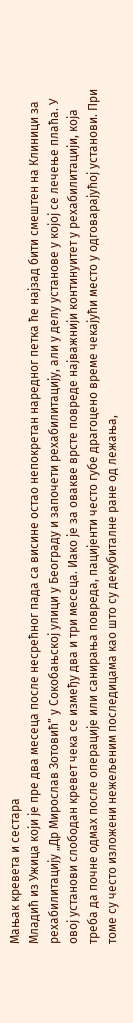Мањак кревета и сестара
Младић из Ужица који је пре два месеца после несрећног пада са висине остао непокретан наредног петка ће најзад бити смештен на Клиници за рехабилитацију „Др Мирослав Зотовић” у Сокобањској улици у Београду и започети рехабилитацију, али у делу установе у којој се лечење плаћа. У овој установи слободан кревет чека се између два и три месеца. Иако је за овакве врсте повреде најважнији континуитет у рехабилитацији, која треба да почне одмах после операције или санирања повреда, пацијенти често губе драгоцено време чекајући место у одговарајућој установи. При томе су често изложени нежељеним последицама као што су декубиталне ране од лежања,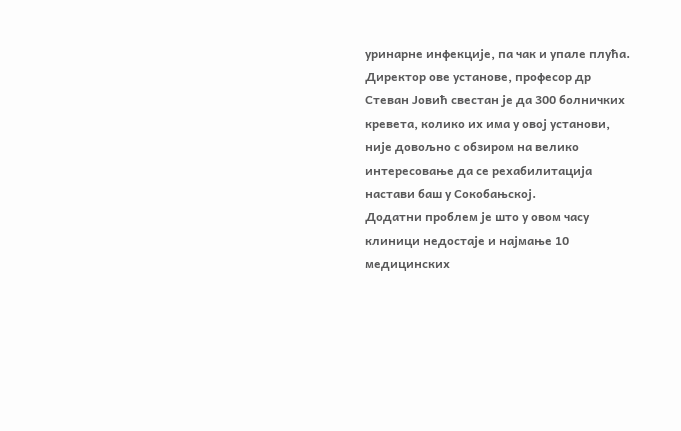уринарне инфекције, па чак и упале плућа.
Директор ове установе, професор др Стеван Јовић свестан је да 300 болничких кревета, колико их има у овој установи, није довољно с обзиром на велико интересовање да се рехабилитација настави баш у Сокобањској.
Додатни проблем је што у овом часу клиници недостаје и најмање 10 медицинских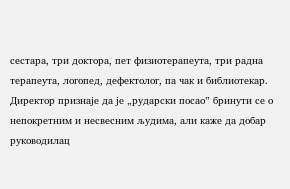сестара, три доктора, пет физиотерапеута, три радна терапеута, логопед, дефектолог, па чак и библиотекар. Директор признаје да је „рударски посао” бринути се о непокретним и несвесним људима, али каже да добар руководилац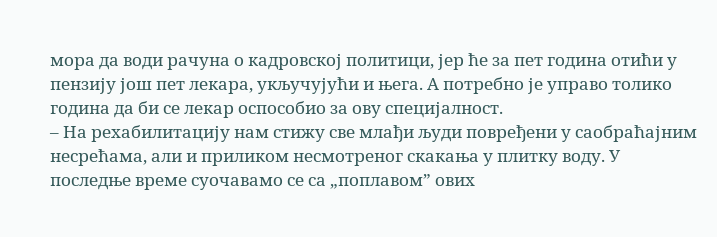мора да води рачуна о кадровској политици, јер ће за пет година отићи у пензију још пет лекара, укључујући и њега. А потребно је управо толико година да би се лекар оспособио за ову специјалност.
– На рехабилитацију нам стижу све млађи људи повређени у саобраћајним несрећама, али и приликом несмотреног скакања у плитку воду. У последње време суочавамо се са „поплавом” ових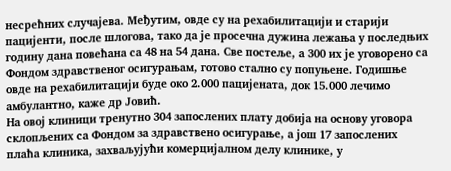несрећних случајева. Међутим, овде су на рехабилитацији и старији пацијенти, после шлогова, тако да је просечна дужина лежања у последњих годину дана повећана са 48 на 54 дана. Све постеље, а 300 их је уговорено са Фондом здравственог осигурањам, готово стално су попуњене. Годишње овде на рехабилитацији буде око 2.000 пацијената, док 15.000 лечимо амбулантно, каже др Јовић.
На овој клиници тренутно 304 запослених плату добија на основу уговора склопљених са Фондом за здравствено осигурање, а још 17 запослених плаћа клиника, захваљујући комерцијалном делу клинике, у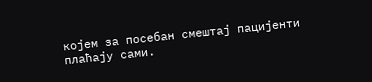којем за посебан смештај пацијенти плаћају сами.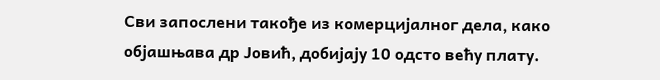Сви запослени такође из комерцијалног дела, како објашњава др Јовић, добијају 10 одсто већу плату.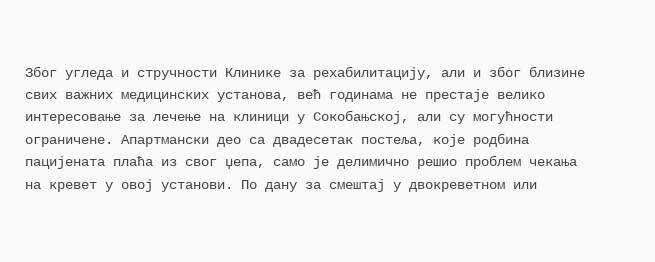Због угледа и стручности Клинике за рехабилитацију, али и због близине свих важних медицинских установа, већ годинама не престаје велико интересовање за лечење на клиници у Сокобањској, али су могућности ограничене. Апартмански део са двадесетак постеља, које родбина пацијената плаћа из свог џепа, само је делимично решио проблем чекања на кревет у овој установи. По дану за смештај у двокреветном или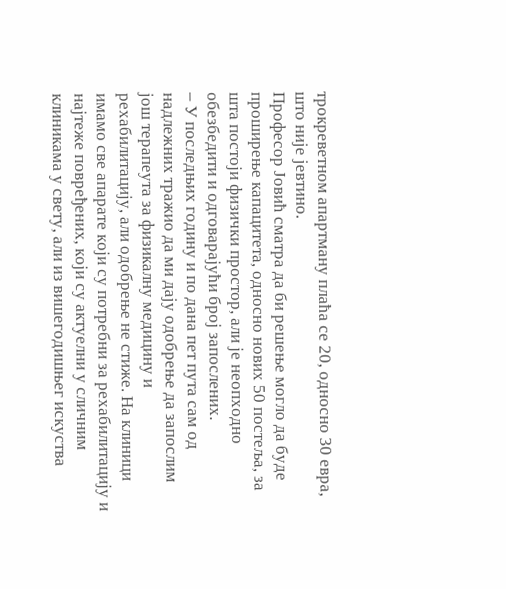трокреветном апартману плаћа се 20, односно 30 евра, што није јевтино.
Професор Јовић сматра да би решење могло да буде проширење капацитета, односно нових 50 постеља, за шта постоји физички простор, али је неопходно обезбедити и одговарајући број запослених.
– У последњих годину и по дана пет пута сам од надлежних тражио да ми дају одобрење да запослим још терапеута за физикалну медицину и рехабилитацију, али одобрење не стиже. На клиници имамо све апарате који су потребни за рехабилитацију и најтеже повређених, који су актуелни у сличним клиникама у свету, али из вишегодишњег искуства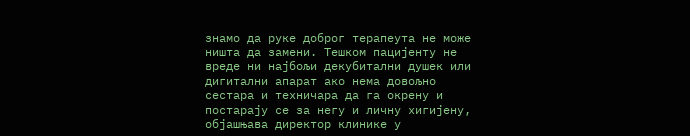знамо да руке доброг терапеута не може ништа да замени. Тешком пацијенту не вреде ни најбољи декубитални душек или дигитални апарат ако нема довољно сестара и техничара да га окрену и постарају се за негу и личну хигијену, објашњава директор клинике у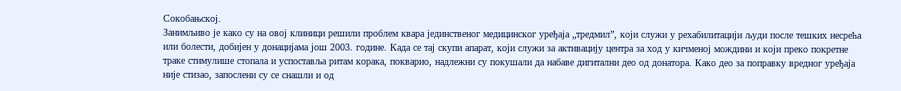Сокобањској.
Занимљиво је како су на овој клиници решили проблем квара јединственог медицинског уређаја „тредмил”, који служи у рехабилитацији људи после тешких несрећа или болести, добијен у донацијама још 2003. године. Када се тај скупи апарат, који служи за активацију центра за ход у кичменој мождини и који преко покретне траке стимулише стопала и успоставља ритам корака, покварио, надлежни су покушали да набаве дигитални део од донатора. Како део за поправку вредног уређаја није стизао, запослени су се снашли и од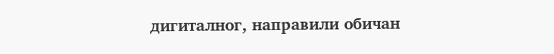дигиталног, направили обичан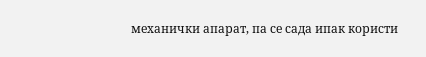механички апарат, па се сада ипак користи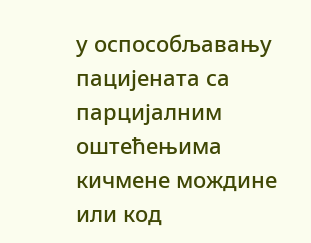у оспособљавању пацијената са парцијалним оштећењима кичмене мождине или код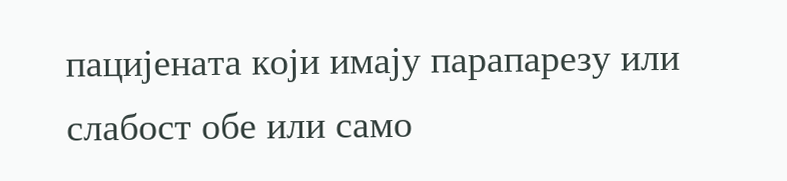пацијената који имају парапарезу или слабост обе или само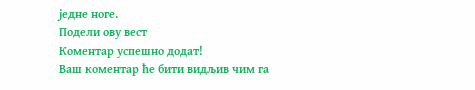једне ноге.
Подели ову вест
Комeнтар успeшно додат!
Ваш комeнтар ћe бити видљив чим га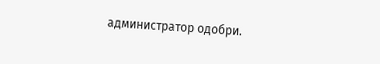администратор одобри.